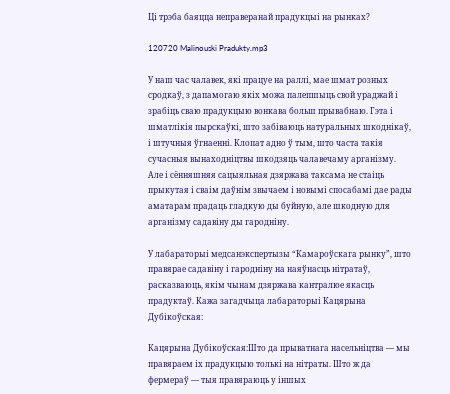Ці трэба баяцца неправеранай прадукцыі на рынках?

120720 Malinouski Pradukty.mp3

У наш час чалавек, які працуе на раллі, мае шмат розных сродкаў, з дапамогаю якіх можа палепшыць свой ураджай і зрабіць сваю прадукцыю вонкава больш прывабнаю. Гэта і шматлікія пырскаўкі, што забіваюць натуральных шкоднікаў, і штучныя ўгнаенні. Клопат адно ў тым, што часта такія сучасныя вынаходніцтвы шкодзяць чалавечаму арганізму. Але і сённяшняя сацыяльная дзяржава таксама не стаіць прыкутая і сваім даўнім звычаем і новымі спосабамі дае рады аматарам прадаць гладкую ды буйную, але шкодную для арганізму садавіну ды гародніну.

У лабараторыі медсанэкспертызы “Камароўскага рынку”, што правярае садавіну і гародніну на наяўнасць нітратаў, расказваюць, якім чынам дзяржава кантралюе якасць прадуктаў. Кажа загадчыца лабараторыі Кацярына Дубікоўская:

Кацярына Дубікоўская:Што да прыватнага насельніцтва — мы правяраем іх прадукцыю толькі на нітраты. Што ж да фермераў — тыя правяраюць у іншых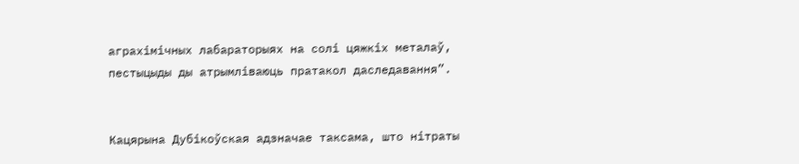аграхімічных лабараторыях на солі цяжкіх металаў, пестыцыды ды атрымліваюць пратакол даследавання”.


Кацярына Дубікоўская адзначае таксама, што нітраты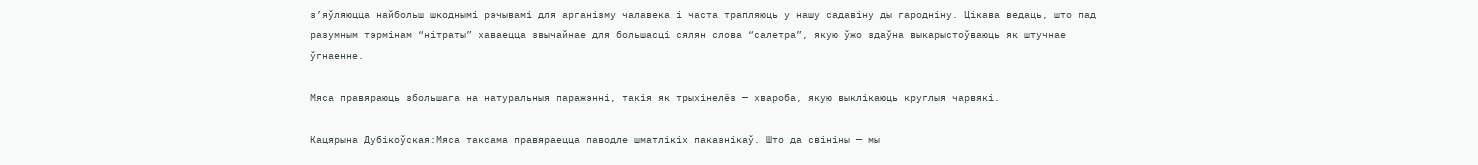з’яўляюцца найбольш шкоднымі рэчывамі для арганізму чалавека і часта трапляюць у нашу садавіну ды гародніну. Цікава ведаць, што пад разумным тэрмінам “нітраты” хаваецца звычайнае для большасці сялян слова “салетра”, якую ўжо здаўна выкарыстоўваюць як штучнае ўгнаенне.

Мяса правяраюць збольшага на натуральныя паражэнні, такія як трыхінелёз — хвароба, якую выклікаюць круглыя чарвякі.

Кацярына Дубікоўская:Мяса таксама правяраецца паводле шматлікіх паказнікаў. Што да свініны — мы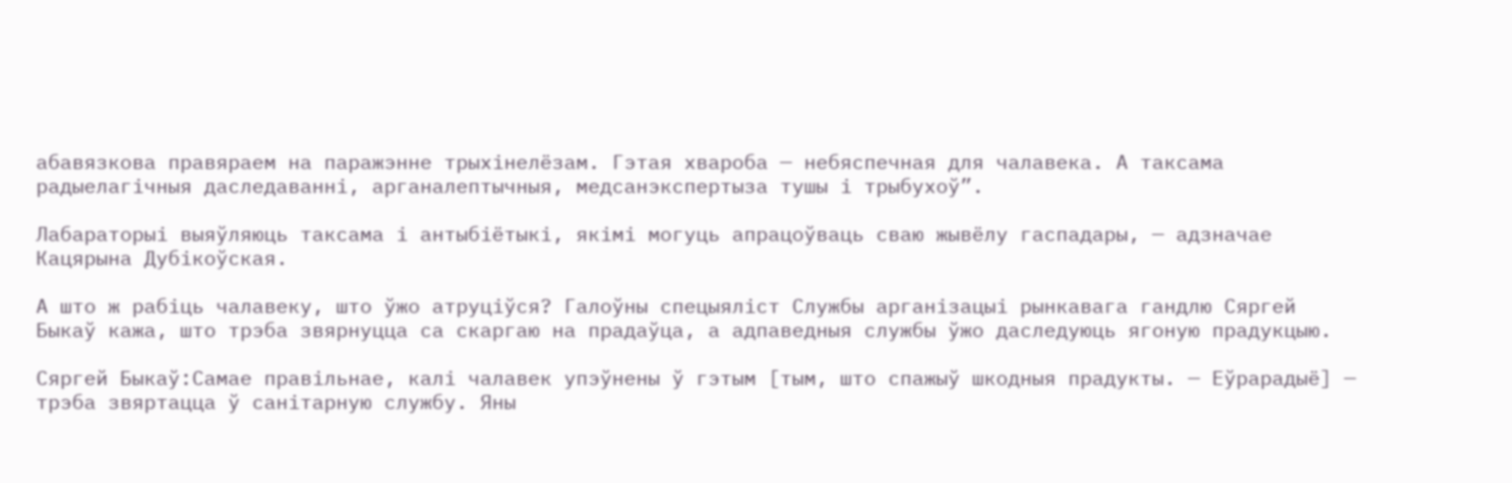абавязкова правяраем на паражэнне трыхінелёзам. Гэтая хвароба — небяспечная для чалавека. А таксама радыелагічныя даследаванні, арганалептычныя, медсанэкспертыза тушы і трыбухоў”.

Лабараторыі выяўляюць таксама і антыбіётыкі, якімі могуць апрацоўваць сваю жывёлу гаспадары, — адзначае Кацярына Дубікоўская.

А што ж рабіць чалавеку, што ўжо атруціўся? Галоўны спецыяліст Службы арганізацыі рынкавага гандлю Сяргей Быкаў кажа, што трэба звярнуцца са скаргаю на прадаўца, а адпаведныя службы ўжо даследуюць ягоную прадукцыю.

Сяргей Быкаў:Самае правільнае, калі чалавек упэўнены ў гэтым [тым, што спажыў шкодныя прадукты. — Еўрарадыё] — трэба звяртацца ў санітарную службу. Яны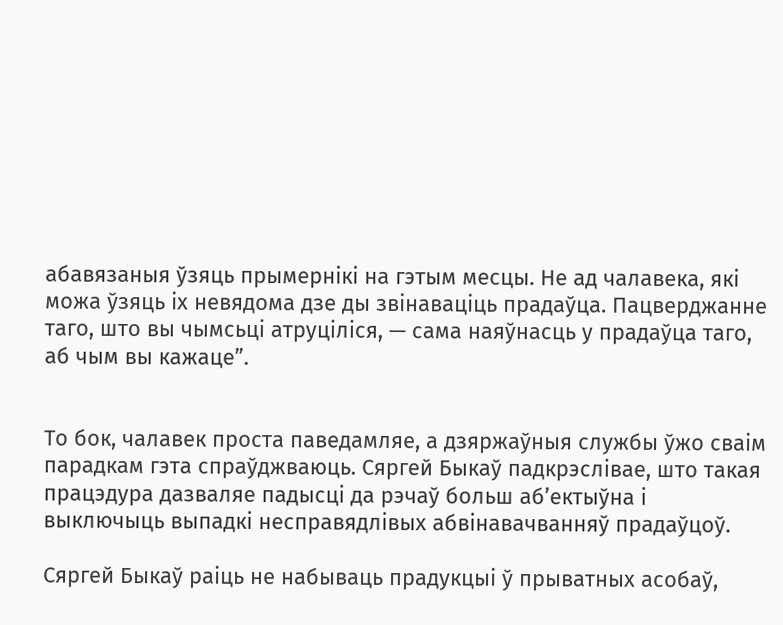абавязаныя ўзяць прымернікі на гэтым месцы. Не ад чалавека, які можа ўзяць іх невядома дзе ды звінаваціць прадаўца. Пацверджанне таго, што вы чымсьці атруціліся, — сама наяўнасць у прадаўца таго, аб чым вы кажаце”.


То бок, чалавек проста паведамляе, а дзяржаўныя службы ўжо сваім парадкам гэта спраўджваюць. Сяргей Быкаў падкрэслівае, што такая працэдура дазваляе падысці да рэчаў больш аб’ектыўна і выключыць выпадкі несправядлівых абвінавачванняў прадаўцоў.

Сяргей Быкаў раіць не набываць прадукцыі ў прыватных асобаў,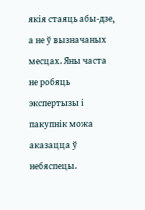якія стаяць абы-дзе, а не ў вызначаных месцах. Яны часта не робяць экспертызы і пакупнік можа аказацца ў небяспецы.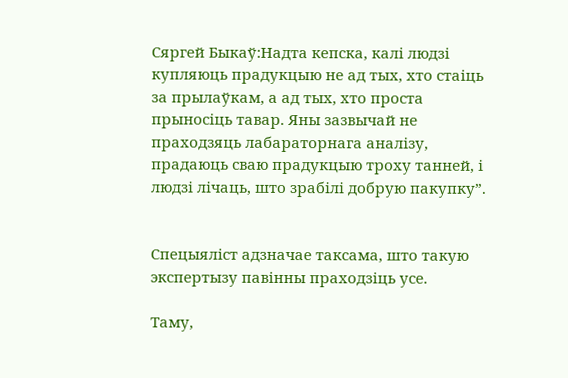Сяргей Быкаў:Надта кепска, калі людзі купляюць прадукцыю не ад тых, хто стаіць за прылаўкам, а ад тых, хто проста прыносіць тавар. Яны зазвычай не праходзяць лабараторнага аналізу, прадаюць сваю прадукцыю троху танней, і людзі лічаць, што зрабілі добрую пакупку”.


Спецыяліст адзначае таксама, што такую экспертызу павінны праходзіць усе.

Таму,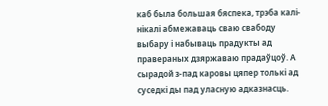каб была большая бяспека, трэба калі-нікалі абмежаваць сваю свабоду выбару і набываць прадукты ад правераных дзяржаваю прадаўцоў. А сырадой з-пад каровы цяпер толькі ад суседкі ды пад уласную адказнасць.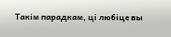Такім парадкам, ці любіце вы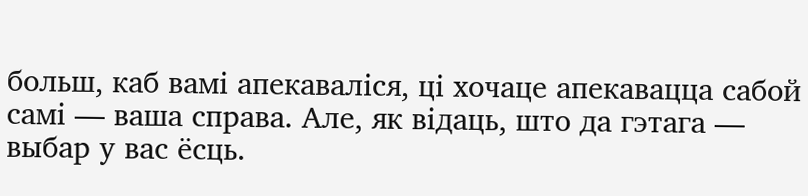больш, каб вамі апекаваліся, ці хочаце апекавацца сабой самі — ваша справа. Але, як відаць, што да гэтага — выбар у вас ёсць.